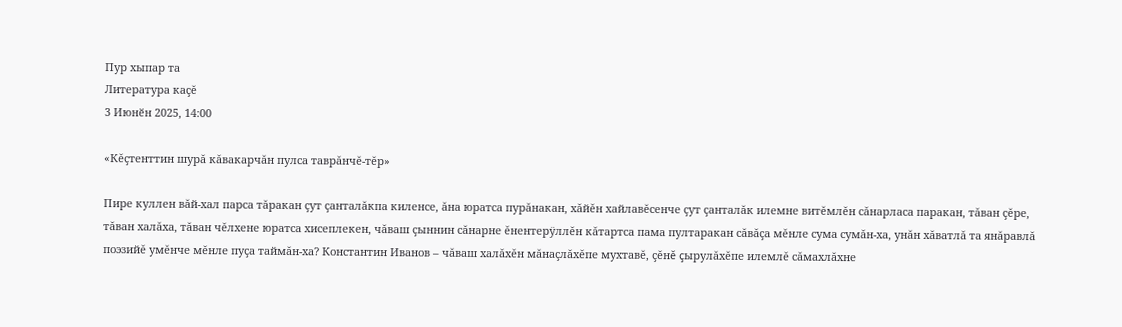Пур хыпар та
Литература каçĕ
3 Июнӗн 2025, 14:00

«Кĕçтенттин шурă кăвакарчăн пулса таврăнчĕ-тĕр»

Пире куллен вăй-хал парса тăракан çут çанталăкпа киленсе, ăна юратса пурăнакан, хăйĕн хайлавĕсенче çут çанталăк илемне витĕмлĕн сăнарласа паракан, тăван çĕре, тăван халăха, тăван чĕлхене юратса хисеплекен, чăваш çыннин сăнарне ĕнентерÿллĕн кăтартса пама пултаракан сăвăçа мĕнле сума сумăн-ха, унăн хăватлă та янăравлă поэзийĕ умĕнче мĕнле пуçа таймăн-ха? Константин Иванов – чăваш халăхĕн мăнаçлăхĕпе мухтавĕ, çĕнĕ çырулăхĕпе илемлĕ сăмахлăхне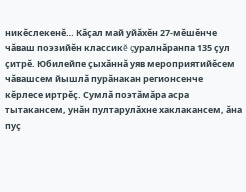никĕслекенĕ… Кăçал май уйăхĕн 27-мĕшĕнче чăваш поэзийĕн классикĕ çуралнăранпа 135 çул çитрĕ. Юбилейпе çыхăннă уяв мероприятийĕсем чăвашсем йышлă пурăнакан регионсенче кĕрлесе иртрĕç. Сумлă поэтăмăра асра тытакансем, унăн пултарулăхне хаклакансем, ăна пуç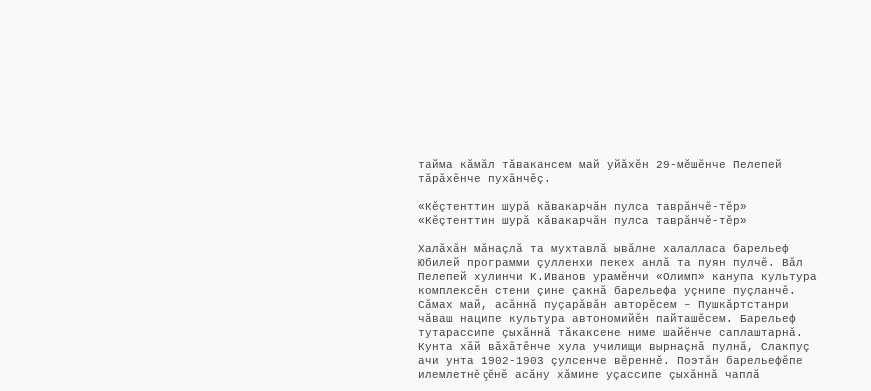тайма кăмăл тăвакансем май уйăхĕн 29-мĕшĕнче Пелепей тăрăхĕнче пухăнчĕç.

«Кĕçтенттин шурă кăвакарчăн пулса таврăнчĕ-тĕр»
«Кĕçтенттин шурă кăвакарчăн пулса таврăнчĕ-тĕр»

Халăхăн мăнаçлă та мухтавлă ывăлне халалласа барельеф
Юбилей программи çулленхи пекех анлă та пуян пулчĕ. Вăл Пелепей хулинчи К.Иванов урамĕнчи «Олимп» канупа культура комплексĕн стени çине çакнă барельефа уçнипе пуçланчĕ. Сăмах май, асăннă пуçарăвăн авторĕсем – Пушкăртстанри чăваш наципе культура автономийĕн пайташĕсем. Барельеф тутарассипе çыхăннă тăкаксене ниме шайĕнче саплаштарнă. Кунта хăй вăхăтĕнче хула училищи вырнаçнă пулнă, Слакпуç ачи унта 1902-1903 çулсенче вĕреннĕ. Поэтăн барельефĕпе илемлетнĕ çĕнĕ асăну хăмине уçассипе çыхăннă чаплă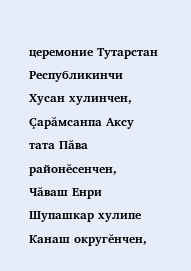церемоние Тутарстан Республикинчи Хусан хулинчен, Çарăмсанпа Аксу тата Пăва районĕсенчен, Чăваш Енри Шупашкар хулипе Канаш округĕнчен,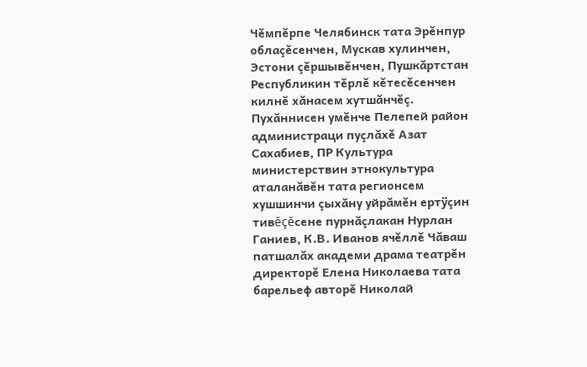Чĕмпĕрпе Челябинск тата Эрĕнпур облаçĕсенчен, Мускав хулинчен, Эстони çĕршывĕнчен, Пушкăртстан Республикин тĕрлĕ кĕтесĕсенчен килнĕ хăнасем хутшăнчĕç.
Пухăннисен умĕнче Пелепей район администраци пуçлăхĕ Азат Сахабиев, ПР Культура министерствин этнокультура аталанăвĕн тата регионсем хушшинчи çыхăну уйрăмĕн ертÿçин тивĕçĕсене пурнăçлакан Нурлан Ганиев, К.В. Иванов ячĕллĕ Чăваш патшалăх академи драма театрĕн директорĕ Елена Николаева тата барельеф авторĕ Николай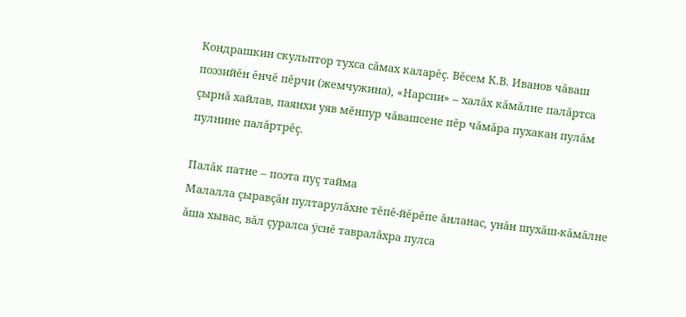Кондрашкин скульптор тухса сăмах каларĕç. Вĕсем К.В. Иванов чăваш поэзийĕн ĕнчĕ пĕрчи (жемчужина), «Нарспи» – халăх кăмăлне палăртса çырнă хайлав, паянхи уяв мĕнпур чăвашсене пĕр чăмăра пухакан пулăм пулнине палăртрĕç.

Палăк патне – поэта пуç тайма
Малалла çыравçăн пултарулăхне тĕпĕ-йĕрĕпе ăнланас, унăн шухăш-кăмăлне ăша хывас, вăл çуралса ÿснĕ тавралăхра пулса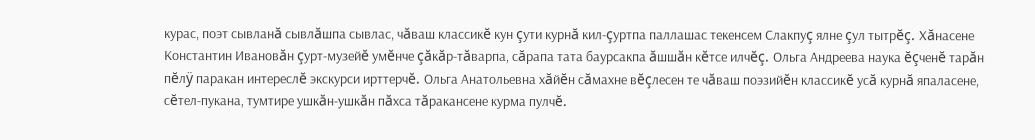курас, поэт сывланă сывлăшпа сывлас, чăваш классикĕ кун çути курнă кил-çуртпа паллашас текенсем Слакпуç ялне çул тытрĕç. Хăнасене Константин Ивановăн çурт-музейĕ умĕнче çăкăр-тăварпа, сăрапа тата баурсакпа ăшшăн кĕтсе илчĕç. Ольга Андреева наука ĕçченĕ тарăн пĕлÿ паракан интереслĕ экскурси ирттерчĕ. Ольга Анатольевна хăйĕн сăмахне вĕçлесен те чăваш поэзийĕн классикĕ усă курнă япаласене, сĕтел-пукана, тумтире ушкăн-ушкăн пăхса тăракансене курма пулчĕ.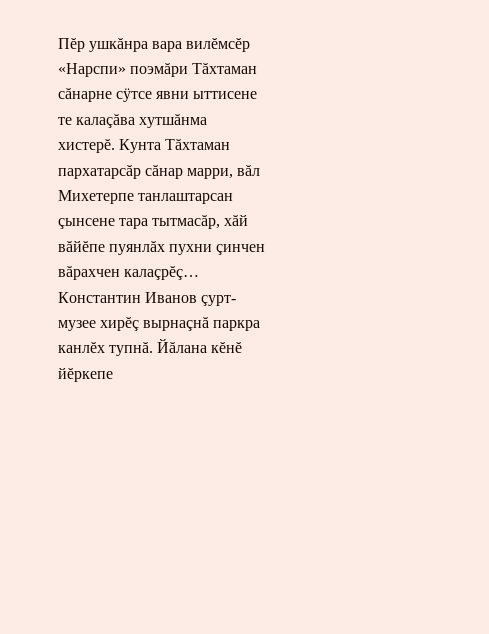Пĕр ушкăнра вара вилĕмсĕр «Нарспи» поэмăри Тăхтаман сăнарне сÿтсе явни ыттисене те калаçăва хутшăнма хистерĕ. Кунта Тăхтаман пархатарсăр сăнар марри, вăл Михетерпе танлаштарсан çынсене тара тытмасăр, хăй вăйĕпе пуянлăх пухни çинчен вăрахчен калаçрĕç…
Константин Иванов çурт-музее хирĕç вырнаçнă паркра канлĕх тупнă. Йăлана кĕнĕ йĕркепе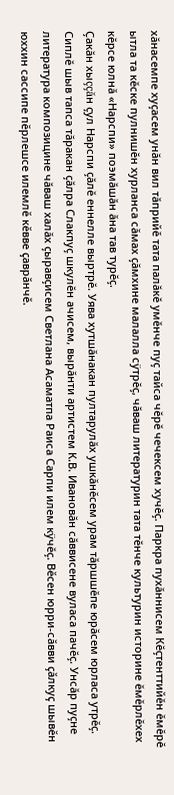хăнасемпе хуçасем унăн вил тăприйĕ тата палăкĕ умĕнче пуç тайса чĕрĕ чечексем хучĕç. Паркра пухăннисем Кĕçтенттийĕн ĕмĕрĕ ытла та кĕске пулнишĕн хурланса сăмах çăмхине малалла сÿтрĕç, чăваш литературин тата тĕнче культурин историне ĕмĕрлĕхех кĕрсе юлнă «Нарспи» поэмăшăн ăна тав турĕç.
Çакăн хыççăн çул Нарспи çăлĕ еннелле выртрĕ. Уява хутшăнакан пултарулăх ушкăнĕсем урам тăршшĕпе юрăсем юрласа утрĕç. Сиплĕ шыв тапса тăракан çăлра Слакпуç шкулĕн ачисем, вырăнти артистем К.В. Ивановăн сăввисене вуласа пачĕç. Унсăр пуçне литература композицине чăваш халăх çыравçисем Светлана Асаматпа Раиса Сарпи илем кÿчĕç. Вӗсен юрри-сӑвви ҫӑлкуҫ шывӗн юххин сассипе пӗрлешсе илемлӗ кӗвве ҫаврӑнчӗ.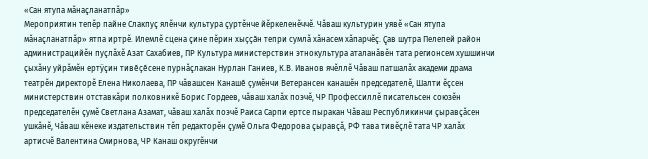«Сан ятупа мăнаçланатпăр»
Мероприятин тепĕр пайне Слакпуç ялĕнчи культура çуртĕнче йĕркеленĕччĕ. Чăваш культурин уявĕ «Сан ятупа мăнаçланатпăр» ятпа иртрĕ. Илемлĕ сцена çине пĕрин хыççăн тепри сумлă хăнасем хăпарчĕç. Çав шутра Пелепей район администрацийĕн пуçлăхĕ Азат Сахабиев, ПР Культура министерствин этнокультура аталанăвĕн тата регионсем хушшинчи çыхăну уйрăмĕн ертÿçин тивĕçĕсене пурнăçлакан Нурлан Ганиев, К.В. Иванов ячĕллĕ Чăваш патшалăх академи драма театрĕн директорĕ Елена Николаева, ПР чăвашсен Канашĕ çумĕнчи Ветерансен канашĕн председателĕ, Шалти ĕçсен министерствин отставкăри полковникĕ Борис Гордеев, чăваш халăх поэчĕ, ЧР Профессиллĕ писательсен союзĕн председателĕн çумĕ Светлана Азамат, чăваш халăх поэчĕ Раиса Сарпи ертсе пыракан Чăваш Республикинчи çыравçăсен ушкăнĕ, Чăваш кĕнеке издательствин тĕп редакторĕн çумĕ Ольга Федорова çыравçă, РФ тава тивĕçлĕ тата ЧР халăх артисчĕ Валентина Смирнова, ЧР Канаш округĕнчи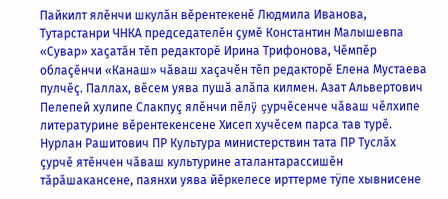Пайкилт ялĕнчи шкулăн вĕрентекенĕ Людмила Иванова, Тутарстанри ЧНКА председателӗн ҫумӗ Константин Малышевпа «Сувар» хаҫатӑн тӗп редакторӗ Ирина Трифонова, Чĕмпĕр облаçĕнчи «Канаш» чăваш хаçачĕн тĕп редакторĕ Елена Мустаева пулчĕç. Паллах, вĕсем уява пушă алăпа килмен. Азат Альвертович Пелепей хулипе Слакпуç ялĕнчи пĕлÿ çурчĕсенче чăваш чĕлхипе литературине вĕрентекенсене Хисеп хучĕсем парса тав турĕ. Нурлан Рашитович ПР Культура министерствин тата ПР Туслăх çурчĕ ятĕнчен чăваш культурине аталантарассишĕн тăрăшакансене, паянхи уява йĕркелесе ирттерме тÿпе хывнисене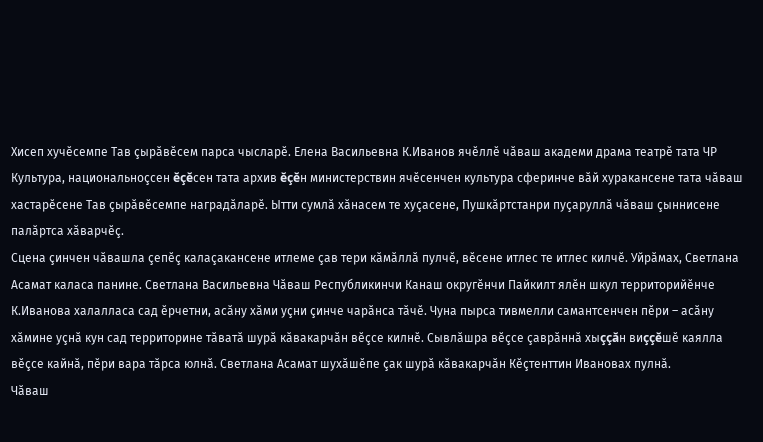Хисеп хучĕсемпе Тав çырăвĕсем парса чысларĕ. Елена Васильевна К.Иванов ячĕллĕ чăваш академи драма театрĕ тата ЧР Культура, национальноçсен ĕçĕсен тата архив ĕçĕн министерствин ячĕсенчен культура сферинче вăй хуракансене тата чăваш хастарĕсене Тав çырăвĕсемпе наградăларĕ. Ытти сумлă хăнасем те хуçасене, Пушкăртстанри пуçаруллă чăваш çыннисене палăртса хăварчĕç.
Сцена çинчен чăвашла çепĕç калаçакансене итлеме çав тери кăмăллă пулчĕ, вĕсене итлес те итлес килчĕ. Уйрăмах, Светлана Асамат каласа панине. Светлана Васильевна Чăваш Республикинчи Канаш округĕнчи Пайкилт ялĕн шкул территорийĕнче К.Иванова халалласа сад ĕрчетни, асăну хăми уçни çинче чарăнса тăчĕ. Чуна пырса тивмелли самантсенчен пĕри – асăну хăмине уçнă кун сад территорине тăватă шурă кăвакарчăн вĕçсе килнĕ. Сывлăшра вĕçсе çаврăннă хыççăн виççĕшĕ каялла вĕçсе кайнă, пĕри вара тăрса юлнă. Светлана Асамат шухăшĕпе çак шурă кăвакарчăн Кĕçтенттин Ивановах пулнă.
Чăваш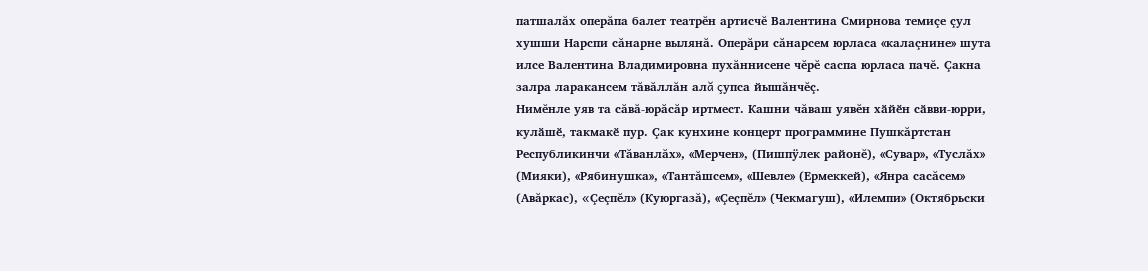патшалăх оперăпа балет театрĕн артисчĕ Валентина Смирнова темиçе çул хушши Нарспи сăнарне вылянă. Оперăри сăнарсем юрласа «калаçнине» шута илсе Валентина Владимировна пухăннисене чĕрĕ саспа юрласа пачĕ. Çакна залра ларакансем тăвăллăн алă çупса йышăнчĕç.
Нимĕнле уяв та сăвă-юрăсăр иртмест. Кашни чăваш уявĕн хӑйӗн сӑвви-юрри, кулӑшӗ, такмакӗ пур. Çак кунхине концерт программине Пушкăртстан Республикинчи «Тăванлăх», «Мерчен», (Пишпÿлек районĕ), «Сувар», «Туслăх» (Мияки), «Рябинушка», «Тантăшсем», «Шевле» (Ермеккей), «Янра сасăсем» (Авăркас), «Çеçпĕл» (Куюргазă), «Çеçпĕл» (Чекмагуш), «Илемпи» (Октябрьски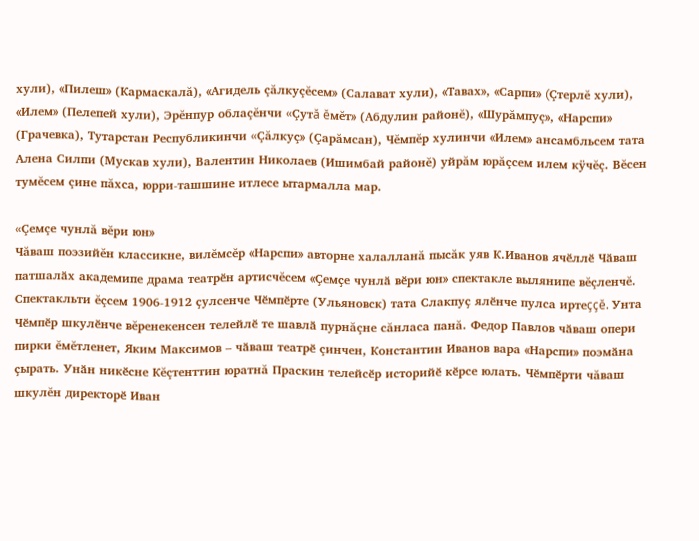хули), «Пилеш» (Кармаскалă), «Агидель çăлкуçĕсем» (Салават хули), «Тавах», «Сарпи» (Çтерлĕ хули), «Илем» (Пелепей хули), Эрĕнпур облаçĕнчи «Çутă ĕмĕт» (Абдулин районĕ), «Шурăмпуç», «Нарспи» (Грачевка), Тутарстан Республикинчи «Çăлкуç» (Çарăмсан), Чĕмпĕр хулинчи «Илем» ансамбльсем тата Алена Силпи (Мускав хули), Валентин Николаев (Ишимбай районĕ) уйрăм юрăçсем илем кÿчĕç. Вĕсен тумĕсем çине пăхса, юрри-ташшине итлесе ытармалла мар.

«Çемçе чунлă вĕри юн»
Чăваш поэзийĕн классикне, вилĕмсĕр «Нарспи» авторне халалланă пысăк уяв К.Иванов ячӗллӗ Чӑваш патшалӑх академипе драма театрӗн артисчĕсем «Ҫемҫе чунлӑ вӗри юн» спектакле вылянипе вĕçленчĕ. Спектакльти ĕçсем 1906-1912 ҫулсенче Чӗмпӗрте (Ульяновск) тата Слакпуҫ ялӗнче пулса иртеççĕ. Унта Чӗмпӗр шкулӗнче вĕренекенсен телейлӗ те шавлӑ пурнăçне сăнласа панă. Федор Павлов чӑваш опери пирки ĕмĕтленет, Яким Максимов – чӑваш театрӗ çинчен, Константин Иванов вара «Нарспи» поэмӑна ҫырать. Унӑн никӗсне Кĕçтенттин юратнă Праскин телейсӗр историйӗ кӗрсе юлать. Чӗмпӗрти чăваш шкулĕн директорӗ Иван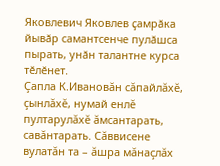Яковлевич Яковлев ҫамрӑка йывӑр самантсенче пулӑшса пырать, унӑн талантне курса тӗлӗнет.
Çапла К.Ивановăн сăпайлăхĕ, çынлăхĕ, нумай енлĕ пултарулăхĕ ăмсантарать, савăнтарать. Сăввисене вулатăн та – ăшра мăнаçлăх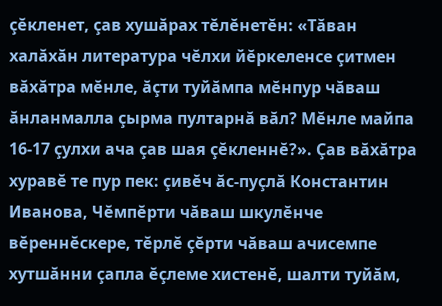çĕкленет, çав хушăрах тĕлĕнетĕн: «Тăван халăхăн литература чĕлхи йĕркеленсе çитмен вăхăтра мĕнле, ăçти туйăмпа мĕнпур чăваш ăнланмалла çырма пултарнă вăл? Мĕнле майпа 16-17 çулхи ача çав шая çĕкленнĕ?». Çав вăхăтра хуравĕ те пур пек: çивĕч ăс-пуçлă Константин Иванова, Чĕмпĕрти чăваш шкулĕнче вĕреннĕскере, тĕрлĕ çĕрти чăваш ачисемпе хутшăнни çапла ĕçлеме хистенĕ, шалти туйăм,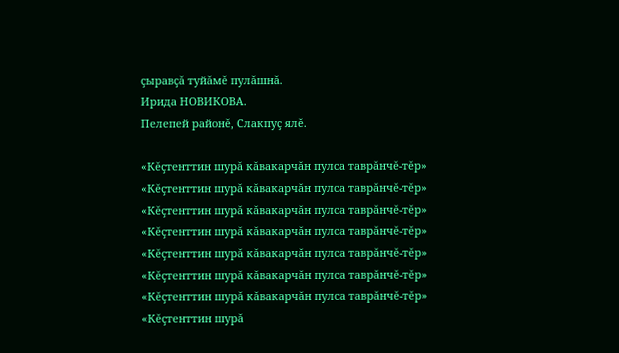çыравçă туйăмĕ пулăшнă.
Ирида НОВИКОВА.
Пелепей районĕ, Слакпуç ялĕ.

«Кĕçтенттин шурă кăвакарчăн пулса таврăнчĕ-тĕр»
«Кĕçтенттин шурă кăвакарчăн пулса таврăнчĕ-тĕр»
«Кĕçтенттин шурă кăвакарчăн пулса таврăнчĕ-тĕр»
«Кĕçтенттин шурă кăвакарчăн пулса таврăнчĕ-тĕр»
«Кĕçтенттин шурă кăвакарчăн пулса таврăнчĕ-тĕр»
«Кĕçтенттин шурă кăвакарчăн пулса таврăнчĕ-тĕр»
«Кĕçтенттин шурă кăвакарчăн пулса таврăнчĕ-тĕр»
«Кĕçтенттин шурă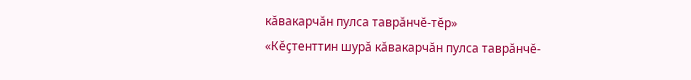кăвакарчăн пулса таврăнчĕ-тĕр»
«Кĕçтенттин шурă кăвакарчăн пулса таврăнчĕ-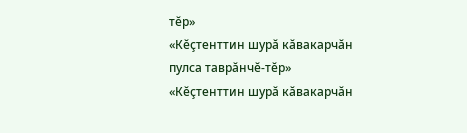тĕр»
«Кĕçтенттин шурă кăвакарчăн пулса таврăнчĕ-тĕр»
«Кĕçтенттин шурă кăвакарчăн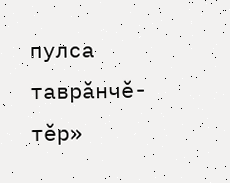пулса таврăнчĕ-тĕр»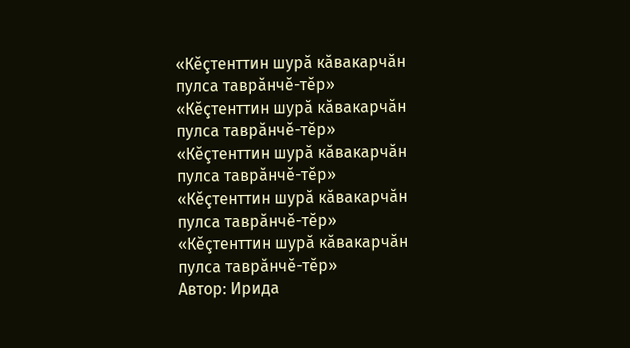«Кĕçтенттин шурă кăвакарчăн пулса таврăнчĕ-тĕр»
«Кĕçтенттин шурă кăвакарчăн пулса таврăнчĕ-тĕр»
«Кĕçтенттин шурă кăвакарчăн пулса таврăнчĕ-тĕр»
«Кĕçтенттин шурă кăвакарчăн пулса таврăнчĕ-тĕр»
«Кĕçтенттин шурă кăвакарчăн пулса таврăнчĕ-тĕр»
Автор: Ирида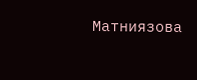Матниязова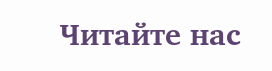Читайте нас